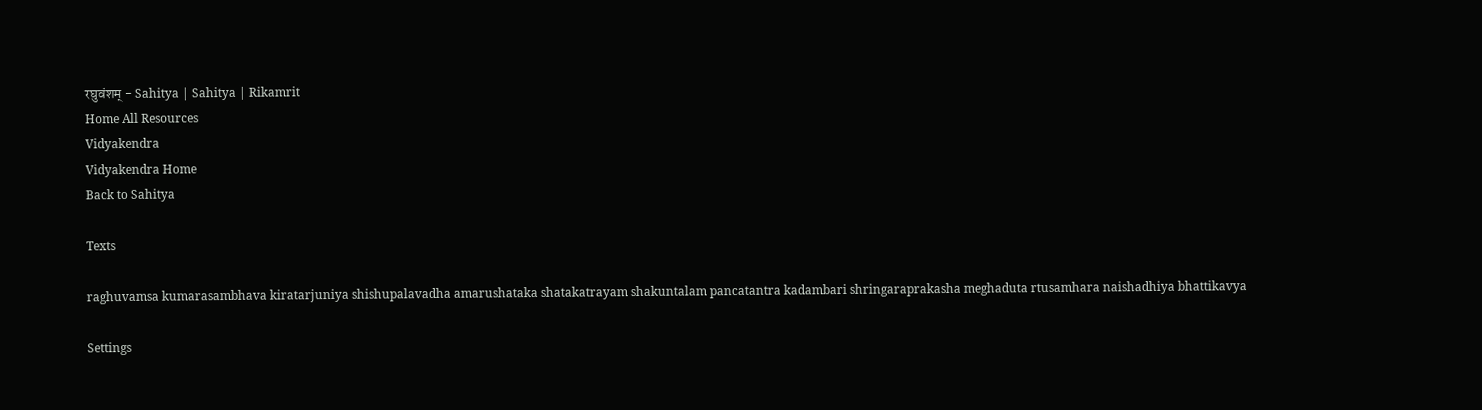रघुवंशम् - Sahitya | Sahitya | Rikamrit
Home All Resources
Vidyakendra
Vidyakendra Home
Back to Sahitya

Texts

raghuvamsa kumarasambhava kiratarjuniya shishupalavadha amarushataka shatakatrayam shakuntalam pancatantra kadambari shringaraprakasha meghaduta rtusamhara naishadhiya bhattikavya

Settings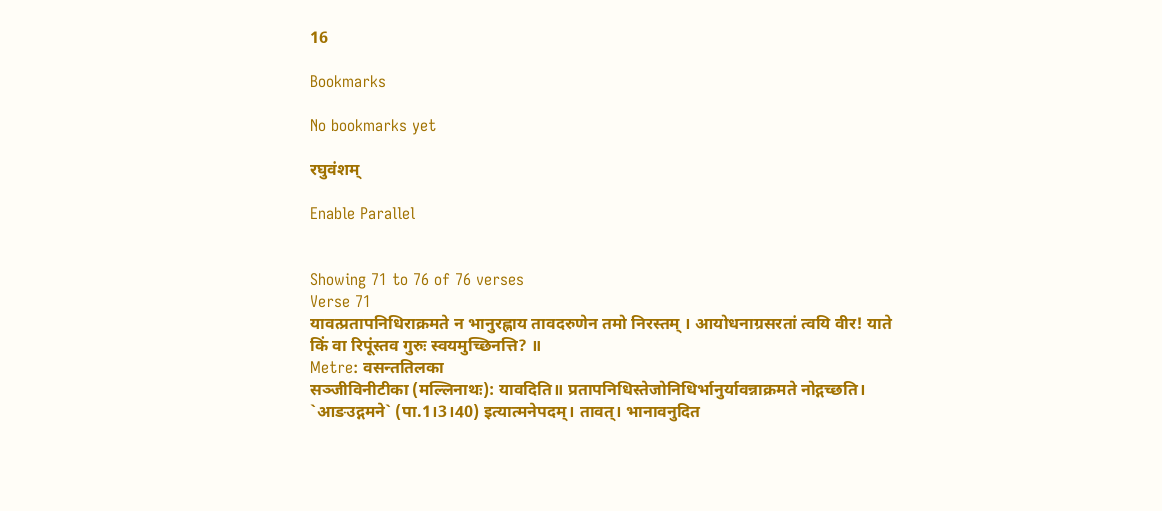16

Bookmarks

No bookmarks yet

रघुवंशम्

Enable Parallel


Showing 71 to 76 of 76 verses
Verse 71
यावत्प्रतापनिधिराक्रमते न भानुरह्नाय तावदरुणेन तमो निरस्तम् । आयोधनाग्रसरतां त्वयि वीर! याते किं वा रिपूंस्तव गुरुः स्वयमुच्छिनत्ति? ॥
Metre: वसन्ततिलका
सञ्जीविनीटीका (मल्लिनाथः): यावदिति॥ प्रतापनिधिस्तेजोनिधिर्भानुर्यावन्नाक्रमते नोद्गच्छति। `आङउद्गमने` (पा.1।3।40) इत्यात्मनेपदम्। तावत्। भानावनुदित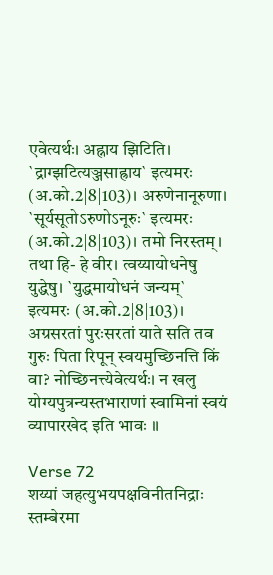एवेत्यर्थः। अह्नाय झिटिति। `द्राग्झटित्यञ्जसाह्राय` इत्यमरः (अ.को.2|8|103)। अरुणेनानूरुणा। `सूर्यसूतोऽरुणोऽनूरुः` इत्यमरः (अ.को.2|8|103)। तमो निरस्तम्। तथा हि- हे वीर। त्वय्यायोधनेषु युद्धेषु। `युद्धमायोधनं जन्यम्` इत्यमरः (अ.को.2|8|103)। अग्रसरतां पुरःसरतां याते सति तव गुरुः पिता रिपून् स्वयमुच्छिनत्ति किं वा? नोच्छिनत्त्येवेत्यर्थः। न खलु योग्यपुत्रन्यस्तभाराणां स्वामिनां स्वयं व्यापारखेद इति भावः ॥

Verse 72
शय्यां जहत्युभयपक्षविनीतनिद्राः स्तम्बेरमा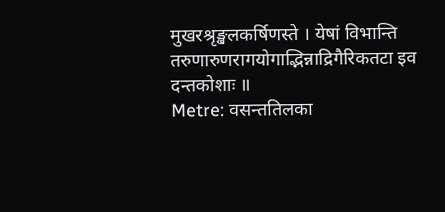मुखरश्रृङ्खलकर्षिणस्ते । येषां विभान्ति तरुणारुणरागयोगाद्भिन्नाद्रिगैरिकतटा इव दन्तकोशाः ॥
Metre: वसन्ततिलका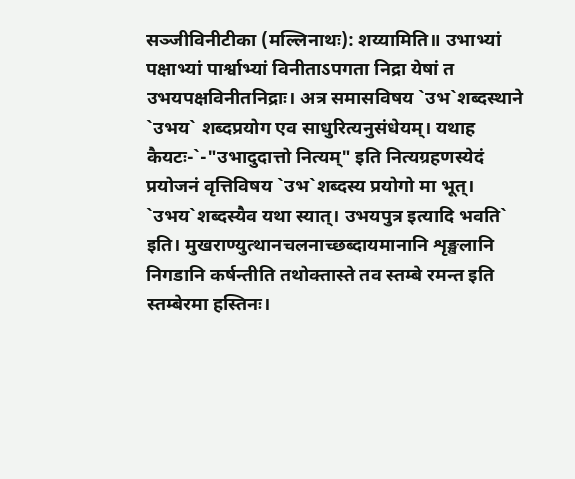सञ्जीविनीटीका (मल्लिनाथः): शय्यामिति॥ उभाभ्यां पक्षाभ्यां पार्श्वाभ्यां विनीताऽपगता निद्रा येषां त उभयपक्षविनीतनिद्राः। अत्र समासविषय `उभ`शब्दस्थाने `उभय` शब्दप्रयोग एव साधुरित्यनुसंधेयम्। यथाह कैयटः-`-"उभादुदात्तो नित्यम्" इति नित्यग्रहणस्येदं प्रयोजनं वृत्तिविषय `उभ`शब्दस्य प्रयोगो मा भूत्। `उभय`शब्दस्यैव यथा स्यात्। उभयपुत्र इत्यादि भवति` इति। मुखराण्युत्थानचलनाच्छब्दायमानानि शृङ्खलानि निगडानि कर्षन्तीति तथोक्तास्ते तव स्तम्बे रमन्त इति स्तम्बेरमा हस्तिनः।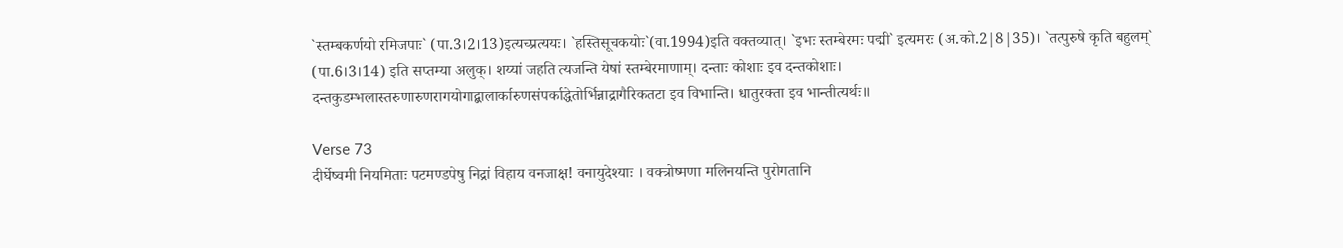`स्तम्बकर्णयो रमिजपाः` (पा.3।2।13)इत्यच्प्रत्ययः। `हस्तिसूचकयोः`(वा.1994)इति वक्तव्यात्। `इभः स्तम्बेरमः पद्मी` इत्यमरः (अ.को.2|8|35)। `तत्पुरुषे कृति बहुलम्` (पा.6।3।14) इति सप्तम्या अलुक्। शय्यां जहति त्यजन्ति येषां स्तम्बेरमाणाम्। दन्ताः कोशाः इव दन्तकोशाः। दन्तकुडम्भलास्तरुणारुणरागयोगाद्बालार्कारुणसंपर्काद्धेतोर्भिन्नाद्रागैरिकतटा इव विभान्ति। धातुरक्ता इव भान्तीत्यर्थः॥

Verse 73
दीर्घेष्वमी नियमिताः पटमण्डपेषु निद्रां विहाय वनजाक्ष! वनायुदेश्याः । वक्त्रोष्मणा मलिनयन्ति पुरोगतानि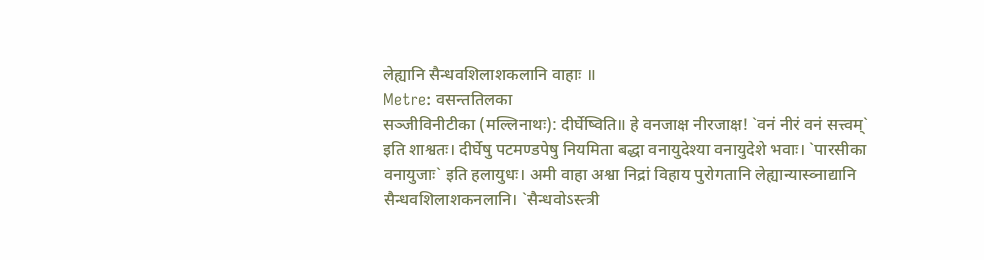लेह्यानि सैन्धवशिलाशकलानि वाहाः ॥
Metre: वसन्ततिलका
सञ्जीविनीटीका (मल्लिनाथः): दीर्घेष्विति॥ हे वनजाक्ष नीरजाक्ष! `वनं नीरं वनं सत्त्वम्` इति शाश्वतः। दीर्घेषु पटमण्डपेषु नियमिता बद्धा वनायुदेश्या वनायुदेशे भवाः। `पारसीका वनायुजाः` इति हलायुधः। अमी वाहा अश्वा निद्रां विहाय पुरोगतानि लेह्यान्यास्व्नाद्यानि सैन्धवशिलाशकनलानि। `सैन्धवोऽस्त्त्री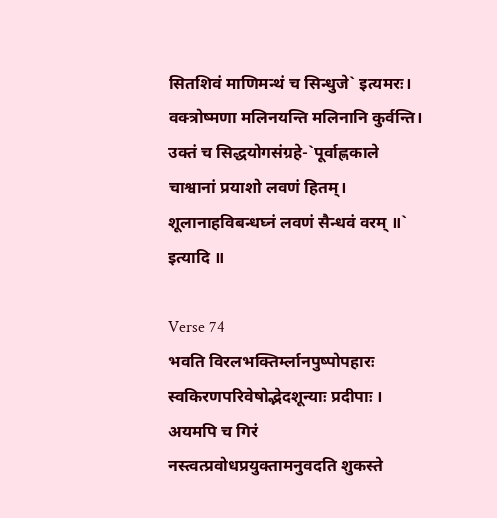सितशिवं माणिमन्थं च सिन्धुजे` इत्यमरः। वक्त्रोष्मणा मलिनयन्ति मलिनानि कुर्वन्ति। उक्तं च सिद्धयोगसंग्रहे-`पूर्वाह्णकाले चाश्वानां प्रयाशो लवणं हितम्। शूलानाहविबन्धघ्नं लवणं सैन्धवं वरम् ॥` इत्यादि ॥

Verse 74
भवति विरलभक्तिर्म्लानपुष्पोपहारः स्वकिरणपरिवेषोद्भेदशून्याः प्रदीपाः । अयमपि च गिरं नस्त्वत्प्रवोधप्रयुक्तामनुवदति शुकस्ते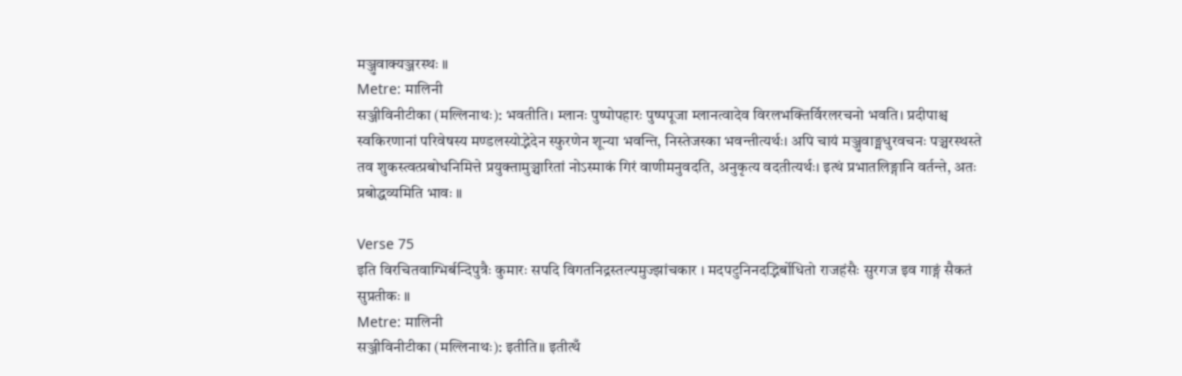मञ्जुवाक्यञ्जरस्थः ॥
Metre: मालिनी
सञ्जीविनीटीका (मल्लिनाथः): भवतीति। म्लानः पुष्पोपहारः पुष्पपूजा म्लानत्वादेव विरलभक्तिर्विरलरचनो भवति। प्रदीपाश्च स्वकिरणानां परिवेषस्य मण्डलस्योद्भेदेन स्फुरणेन शून्या भवन्ति, निस्तेजस्का भवन्तीत्यर्थः। अपि चायं मञ्जुवाङ्मधुरवचनः पञ्चरस्थस्ते तव शुकस्त्वत्प्रबोधनिमित्ते प्रयुक्तामुञ्चारितां नोऽस्माकं गिरं वाणीमनुवदति, अनुकृत्य वदतीत्यर्थः। इत्थं प्रभातलिङ्गानि वर्तन्ते, अतः प्रबोद्धव्यमिति भावः ॥

Verse 75
इति विरचितवाग्भिर्बन्दिपुत्रैः कुमारः सपदि विगतनिद्रस्तल्पमुज्झांचकार । मदपटुनिनदद्भिर्बोधितो राजहंसैः सुरगज इव गाङ्गं सैकतं सुप्रतीकः ॥
Metre: मालिनी
सञ्जीविनीटीका (मल्लिनाथः): इतीति॥ इतीत्थँ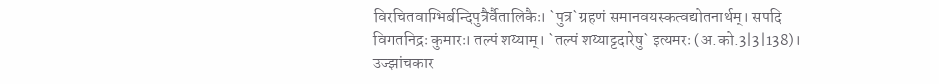विरचितवाग्भिर्बन्दिपुत्रैर्वैतालिकैः। `पुत्र`ग्रहणं समानवयस्कत्वद्योतनार्थम्। सपदि विगतनिद्रः कुमारः। तल्पं शय्याम्। `तल्पं शय्याट्टदारेषु` इत्यमरः (अ.को.3|3|138)। उज्झांचकार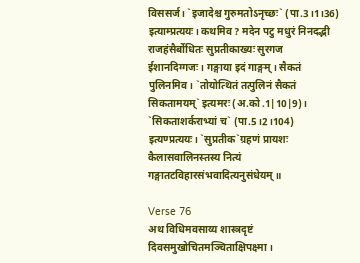विससर्ज। `इजादेश्च गुरुमतोऽनृच्छः` (पा.3।1।36) इत्याम्प्रत्ययः। कथमिव? मदेन पटु मधुरं निनदद्भी राजहंसैर्बोधितः सुप्रतीकाख्यः सुरगज ईशानदिग्गजः। गङ्गाया इदं गाङ्गम्। सैकतं पुलिनमिव। `तोयोत्थितं तत्पुलिनं सैकतं सिकतामयम्` इत्यमरः (अ.को.1|10|9)। `सिकताशर्कराभ्यां च` (पा.5।2।104) इत्यण्प्रत्ययः। `सुप्रतीक`ग्रहणं प्रायशः कैलासवालिनस्तस्य नित्यं गङ्गातटविहारसंभवादित्यनुसंधेयम् ॥

Verse 76
अथ विधिमवसाय्य शास्त्रदृष्टं दिवसमुखोचितमञ्चिताक्षिपक्ष्मा ।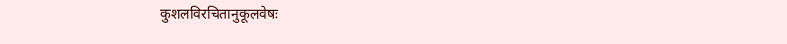कुशलविरचितानुकूलवेषः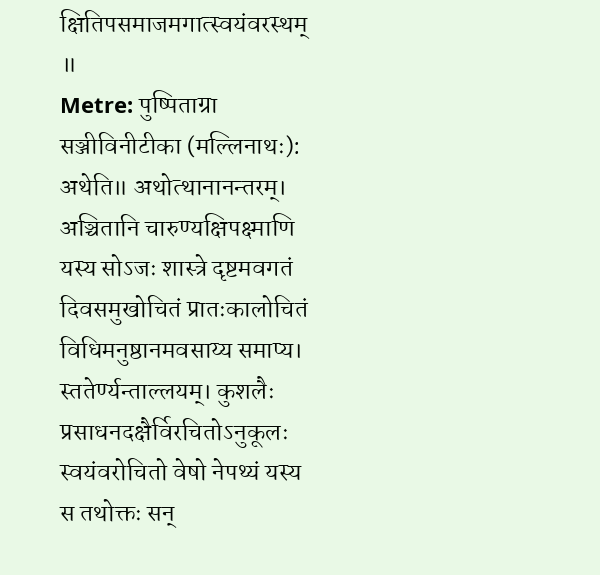क्षितिपसमाजमगात्स्वयंवरस्थम् ॥
Metre: पुष्पिताग्रा
सञ्जीविनीटीका (मल्लिनाथः): अथेति॥ अथोत्थानानन्तरम्। अञ्चितानि चारुण्यक्षिपक्ष्माणि यस्य सोऽजः शास्त्रे दृष्टमवगतं दिवसमुखोचितं प्रातःकालोचितं विधिमनुष्ठानमवसाय्य समाप्य। स्ततेर्ण्यन्ताल्लयम्। कुशलैः प्रसाधनदक्षैर्विरचितोऽनुकूलः स्वयंवरोचितो वेषो नेपथ्यं यस्य स तथोक्तः सन्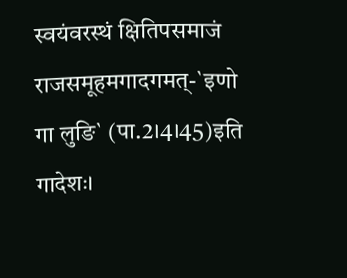स्वयंवरस्थं क्षितिपसमाजं राजसमूहमगादगमत्-`इणो गा लुङि` (पा.2।4।45)इति गादेशः।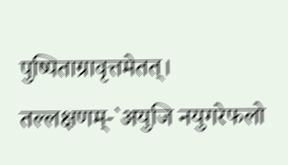पुष्पिताग्रावृत्तमेतत्। तल्लक्षणम्-`अयुजि नयुगरेफलो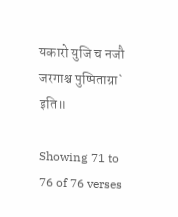यकारो युजि च नजौ जरगाश्च पुष्पिताग्रा` इति॥

Showing 71 to 76 of 76 verses